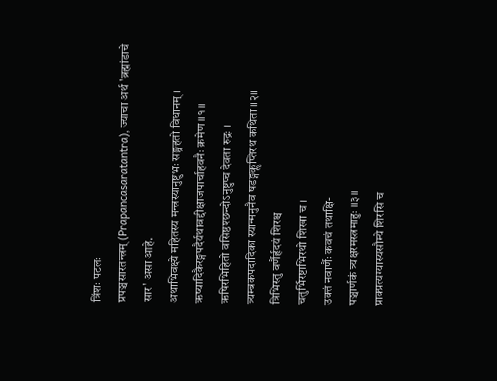त्रिंशः पटलः
प्रपञ्चसारतन्त्रम् (Prapancasaratantra), ज्याचा अर्थ 'ब्रह्मांडाचे सार' असा आहे.
अथाभिवक्ष्ये महितस्य मन्त्रस्यानुष्टुभः सङ्ग्रहतो विधानम् ।
ऋष्यादिकैरङ्गपदैर्यथावद्दीक्षाजपार्चाहवनैः क्रमेण ॥१॥
ऋषिरभिहितो वसिष्ठश्छन्दोऽनुष्टुप्च देवता रुद्रः ।
त्र्यम्बकपदादिका स्यान्मनुनैव षडङ्गकॢप्तिरथ कथिता ॥२॥
त्रिभिस्तु वर्णैर्हृदयं शिरश्च
चतुर्भिरष्टाभिरथो शिखा च ।
उक्तं नवार्णैः कवचं तथाक्षि-
पञ्चार्णकं त्र्यक्षरमस्त्रमाहुः ॥३॥
प्राक्प्रत्यग्यास्यसौम्ये शिरसि च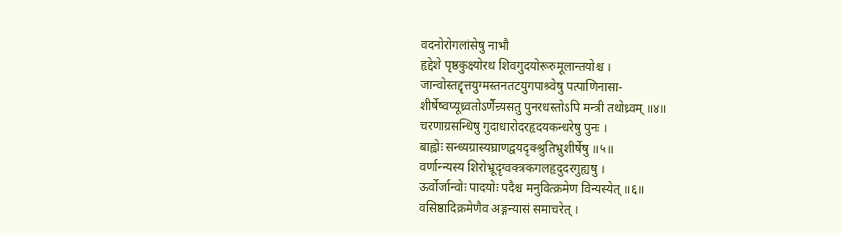वदनोरोगलांसेषु नाभौ
हृद्देशे पृष्ठकुक्ष्योरथ शिवगुदयोरूरुमूलान्तयोश्च ।
जान्वोस्तद्दृत्तयुग्मस्तनतटयुगपाश्र्वेषु पत्पाणिनासा-
शीर्षेष्वप्यूध्र्वतोऽर्णैन्र्यसतु पुनरधस्तोऽपि मन्त्री तथोध्र्वम् ॥४॥
चरणाग्रसन्धिषु गुदाधारोदरहृदयकन्धरेषु पुनः ।
बाह्वोः सन्ध्यग्रास्यघ्राणद्वयदृक्श्रुतिभ्रुशीर्षेषु ॥५॥
वर्णान्न्यस्य शिरोभ्रूदृग्वक्त्रकगलहृदुदरगुह्यषु ।
ऊर्वोर्जान्वोः पादयोः पदैश्च मनुवित्क्रमेण विन्यस्येत् ॥६॥
वसिष्ठादिक्रमेणैव अङ्गन्यासं समाचरेत् ।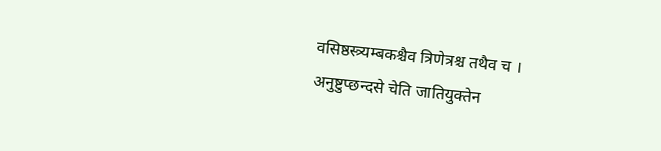वसिष्ठस्त्र्यम्बकश्चैव त्रिणेत्रश्च तथैव च ।
अनुष्टुप्छन्दसे चेति जातियुक्तेन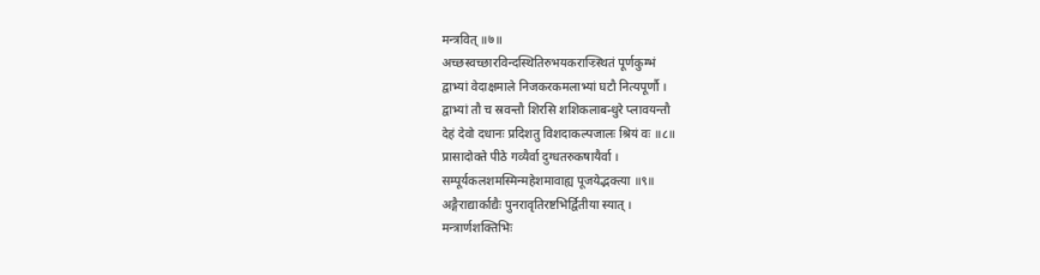मन्त्रवित् ॥७॥
अच्छस्वच्छारविन्दस्थितिरुभयकराज्र्स्थितं पूर्णकुम्भं
द्वाभ्यां वेदाक्षमाले निजकरकमलाभ्यां घटौ नित्यपूर्णौ ।
द्वाभ्यां तौ च स्रवन्तौ शिरसि शशिकलाबन्धुरे प्लावयन्तौ
देहं देवो दधानः प्रदिशतु विशदाकल्पजालः श्रियं वः ॥८॥
प्रासादोक्ते पीठे गव्यैर्वा दुग्धतरुकषायैर्वा ।
सम्पूर्यकलशमस्मिन्महेशमावाह्य पूजयेद्भक्त्या ॥९॥
अङ्गैराद्यार्काद्यैः पुनरावृतिरष्टभिर्द्वितीया स्यात् ।
मन्त्रार्णशक्तिभिः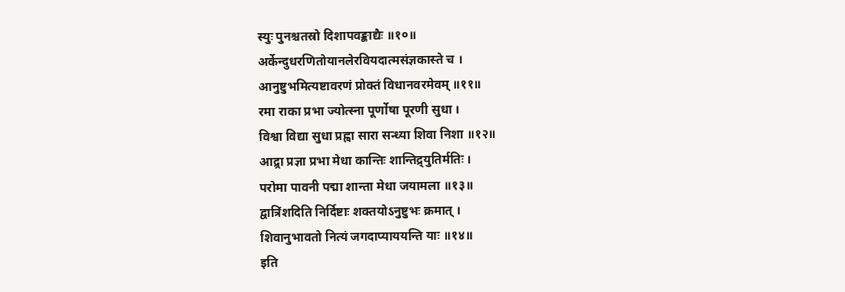स्युः पुनश्चतस्रो दिशापवङ्काद्यैः ॥१०॥
अर्केन्दुधरणितोयानलेरवियदात्मसंज्ञकास्ते च ।
आनुष्टुभमित्यष्टावरणं प्रोक्तं विधानवरमेवम् ॥११॥
रमा राका प्रभा ज्योत्स्ना पूर्णोषा पूरणी सुधा ।
विश्वा विद्या सुधा प्रह्वा सारा सन्ध्या शिवा निशा ॥१२॥
आद्र्रा प्रज्ञा प्रभा मेधा कान्तिः शान्तिद्र्युतिर्मतिः ।
परोमा पावनी पद्मा शान्ता मेधा जयामला ॥१३॥
द्वात्रिंशदिति निर्दिष्टाः शक्तयोऽनुष्टुभः क्रमात् ।
शिवानुभावतो नित्यं जगदाप्याययन्ति याः ॥१४॥
इति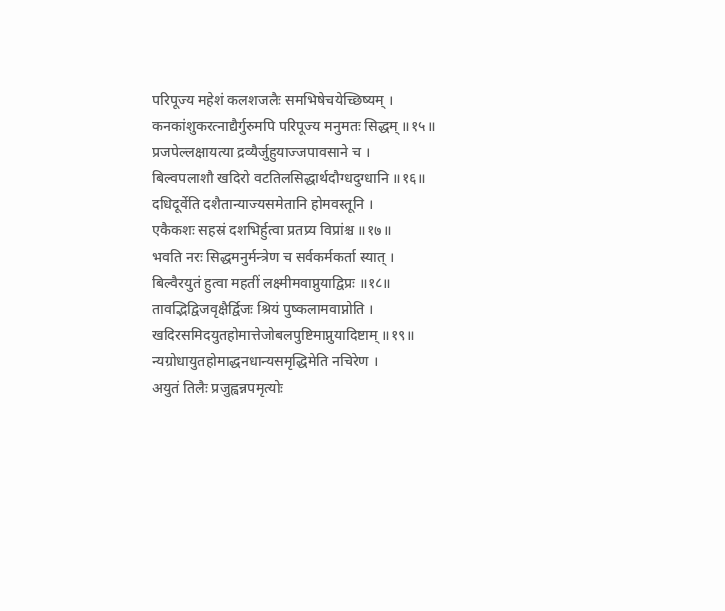परिपूज्य महेशं कलशजलैः समभिषेचयेच्छिष्यम् ।
कनकांशुकरत्नाद्यैर्गुरुमपि परिपूज्य मनुमतः सिद्धम् ॥१५॥
प्रजपेल्लक्षायत्या द्रव्यैर्जुहुयाज्जपावसाने च ।
बिल्वपलाशौ खदिरो वटतिलसिद्धार्थदौग्धदुग्धानि ॥१६॥
दधिदूर्वेति दशैतान्याज्यसमेतानि होमवस्तूनि ।
एकैकशः सहस्रं दशभिर्हुत्वा प्रतप्र्य विप्रांश्च ॥१७॥
भवति नरः सिद्धमनुर्मन्त्रेण च सर्वकर्मकर्ता स्यात् ।
बिल्वैरयुतं हुत्वा महतीं लक्ष्मीमवाप्नुयाद्विप्रः ॥१८॥
तावद्भिद्विजवृक्षैर्द्विजः श्रियं पुष्कलामवाप्नोति ।
खदिरसमिदयुतहोमात्तेजोबलपुष्टिमाप्नुयादिष्टाम् ॥१९॥
न्यग्रोधायुतहोमाद्धनधान्यसमृद्धिमेति नचिरेण ।
अयुतं तिलैः प्रजुह्वन्नपमृत्योः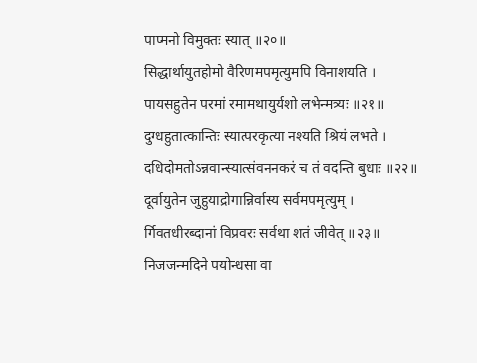पाप्मनो विमुक्तः स्यात् ॥२०॥
सिद्धार्थायुतहोमो वैरिणमपमृत्युमपि विनाशयति ।
पायसहुतेन परमां रमामथायुर्यशो लभेन्मत्र्यः ॥२१॥
दुग्धहुतात्कान्तिः स्यात्परकृत्या नश्यति श्रियं लभते ।
दधिदोमतोऽन्नवान्स्यात्संवननकरं च तं वदन्ति बुधाः ॥२२॥
दूर्वायुतेन जुहुयाद्रोगान्निर्वास्य सर्वमपमृत्युम् ।
र्गिवतधीरब्दानां विप्रवरः सर्वथा शतं जीवेत् ॥२३॥
निजजन्मदिने पयोन्धसा वा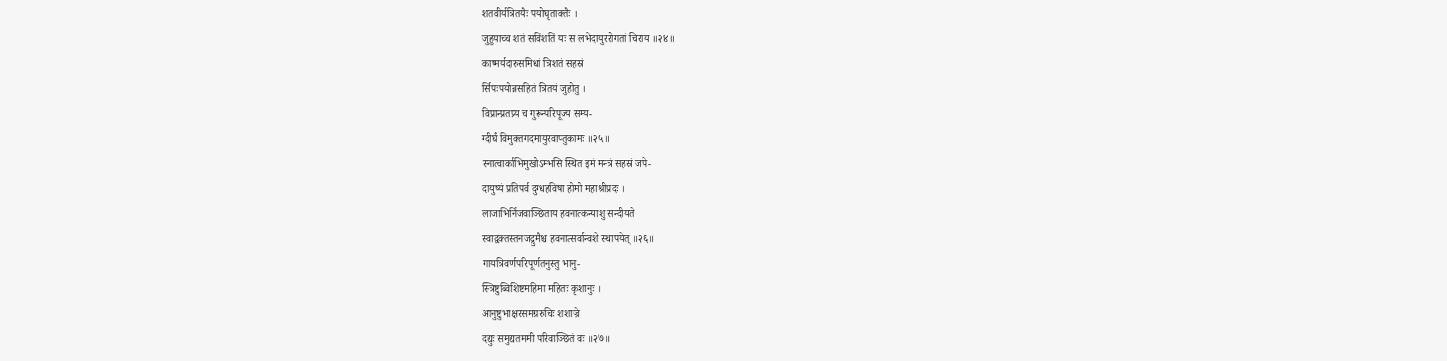शतवीर्यत्रितयैः पयोघृताक्तैः ।
जुहुयाच्च शतं सविंशतिं यः स लभेदायुररोगतां चिराय ॥२४॥
काष्मर्यदारुसमिधां त्रिशतं सहस्रं
र्सिपःपयोन्नसहितं त्रितयं जुहोतु ।
विप्रान्प्रतप्र्य च गुरून्परिपूज्य सम्य-
ग्दीर्घं विमुक्तगदमायुरवाप्तुकामः ॥२५॥
स्नात्वार्काभिमुखोऽम्भसि स्थित इमं मन्त्रं सहस्रं जपे-
दायुष्यं प्रतिपर्व दुग्धहविषा होमो महाश्रीप्रदः ।
लाजाभिर्निजवाञ्छिताय हवनात्कन्याशु सन्दीयते
स्वाद्वक्तस्तनजद्रुमैश्च हवनात्सर्वान्वशे स्थापयेत् ॥२६॥
गायत्रिवर्णपरिपूर्णतनुस्तु भानु-
स्त्रिष्टुब्विशिष्टमहिमा महितः कृशानुः ।
आनुष्टुभाक्षरसमग्ररुचिः शशाज्रे
दद्युः समुद्यतममी परिवाञ्छितं वः ॥२७॥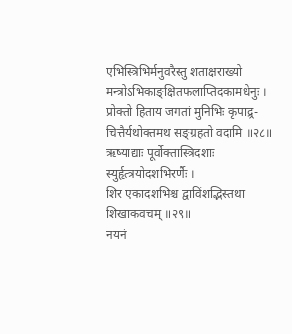एभिस्त्रिभिर्मनुवरैस्तु शताक्षराख्यो
मन्त्रोऽभिकाङ्क्षितफलाप्तिदकामधेनुः ।
प्रोक्तो हिताय जगतां मुनिभिः कृपाद्र्र-
चित्तैर्यथोक्तमथ सङ्ग्रहतो वदामि ॥२८॥
ऋष्याद्याः पूर्वोक्तास्त्रिदशाः स्युर्हृत्त्रयोदशभिरर्णैः ।
शिर एकादशभिश्च द्वाविंशद्भिस्तथा शिखाकवचम् ॥२९॥
नयनं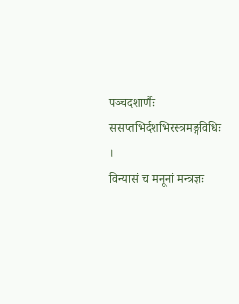पञ्चदशार्णैः ससप्तभिर्दशभिरस्त्रमङ्गविधिः ।
विन्यासं च मनूनां मन्त्रज्ञः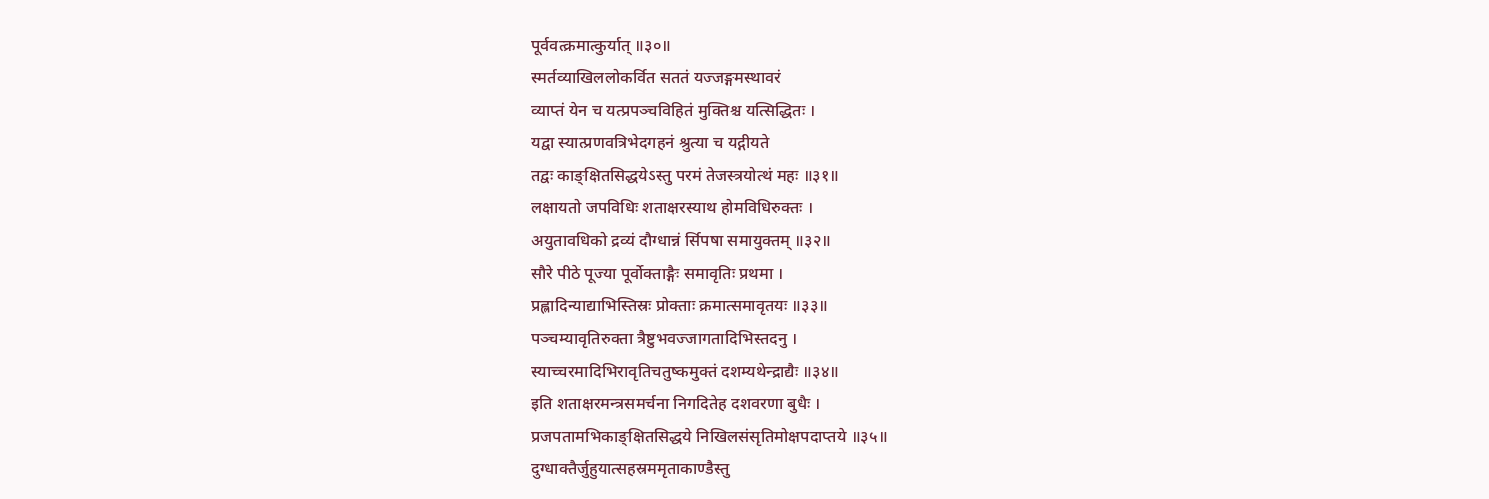पूर्ववत्क्रमात्कुर्यात् ॥३०॥
स्मर्तव्याखिललोकर्वित सततं यज्जङ्गमस्थावरं
व्याप्तं येन च यत्प्रपञ्चविहितं मुक्तिश्च यत्सिद्धितः ।
यद्वा स्यात्प्रणवत्रिभेदगहनं श्रुत्या च यद्गीयते
तद्वः काङ्क्षितसिद्धयेऽस्तु परमं तेजस्त्रयोत्थं महः ॥३१॥
लक्षायतो जपविधिः शताक्षरस्याथ होमविधिरुक्तः ।
अयुतावधिको द्रव्यं दौग्धान्नं र्सिपषा समायुक्तम् ॥३२॥
सौरे पीठे पूज्या पूर्वोक्ताङ्गैः समावृतिः प्रथमा ।
प्रह्लादिन्याद्याभिस्तिस्रः प्रोक्ताः क्रमात्समावृतयः ॥३३॥
पञ्चम्यावृतिरुक्ता त्रैष्टुभवज्जागतादिभिस्तदनु ।
स्याच्चरमादिभिरावृतिचतुष्कमुक्तं दशम्यथेन्द्राद्यैः ॥३४॥
इति शताक्षरमन्त्रसमर्चना निगदितेह दशवरणा बुधैः ।
प्रजपतामभिकाङ्क्षितसिद्धये निखिलसंसृतिमोक्षपदाप्तये ॥३५॥
दुग्धाक्तैर्जुहुयात्सहस्रममृताकाण्डैस्तु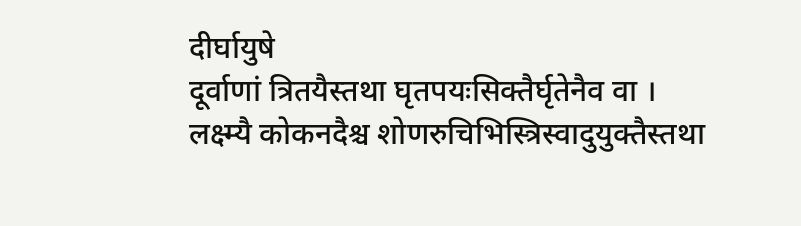दीर्घायुषे
दूर्वाणां त्रितयैस्तथा घृतपयःसिक्तैर्घृतेनैव वा ।
लक्ष्म्यै कोकनदैश्च शोणरुचिभिस्त्रिस्वादुयुक्तैस्तथा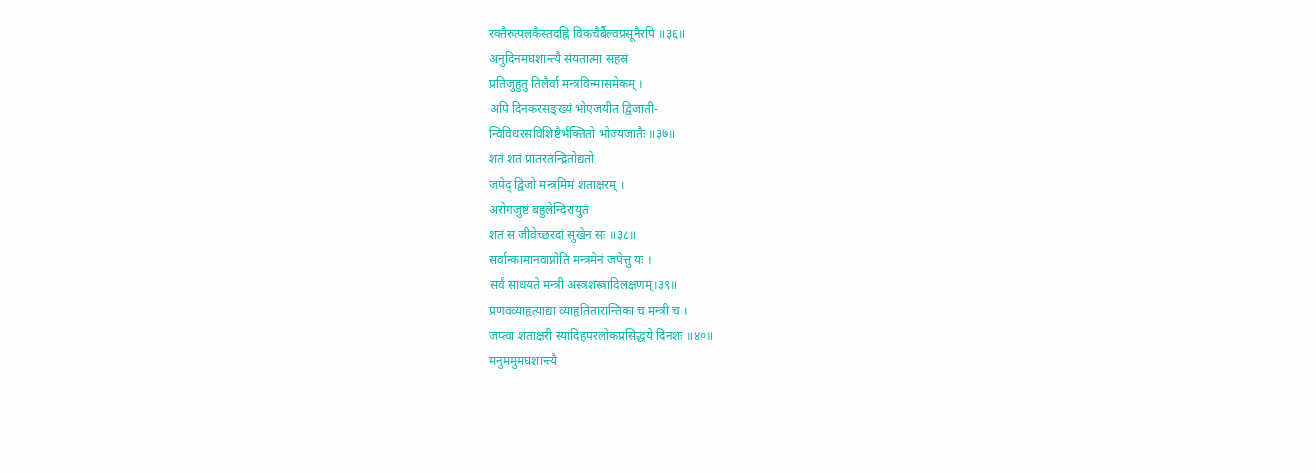रक्तैरुत्पलकैस्तदह्नि विकचैर्बैल्वप्रसूनैरपि ॥३६॥
अनुदिनमघशान्त्यै संयतात्मा सहस्रं
प्रतिजुहुतु तिलैर्वा मन्त्रविन्मासमेकम् ।
अपि दिनकरसङ्ख्यं भोएजयीत द्विजाती-
न्विविधरसविशिष्टैर्भक्तितो भोज्यजातैः ॥३७॥
शतं शतं प्रातरतन्द्रितोद्यतो
जपेद् द्विजो मन्त्रमिमं शताक्षरम् ।
अरोगजुष्टं बहुलेन्दिरायुतं
शतं स जीवेच्छरदां सुखेन सः ॥३८॥
सर्वान्कामानवाप्नोति मन्त्रमेनं जपेत्तु यः ।
सर्वं साधयते मन्त्री अस्त्रशस्त्रादिलक्षणम्।३९॥
प्रणवव्याहृत्याद्या व्याहृतितारान्तिका च मन्त्री च ।
जप्त्वा शताक्षरी स्यादिहपरलोकप्रसिद्धये दिनशः ॥४०॥
मनुममुमघशान्त्यै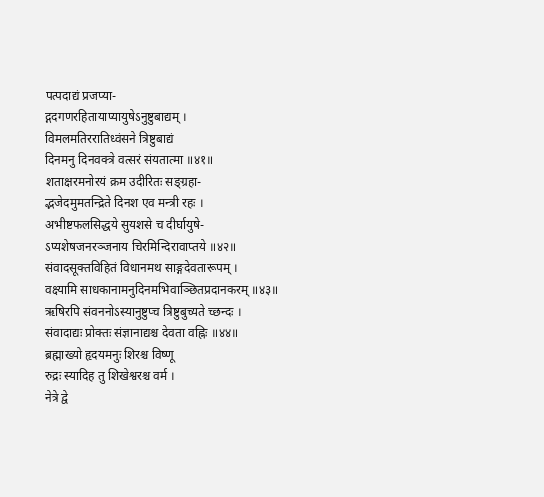पत्पदाद्यं प्रजप्या-
द्गदगणरहितायाप्यायुषेऽनुष्टुबाद्यम् ।
विमलमतिररातिध्वंसने त्रिष्टुबाद्यं
दिनमनु दिनवक्त्रे वत्सरं संयतात्मा ॥४१॥
शताक्षरमनोरयं क्रम उदीरितः सङ्ग्रहा-
द्भजेदमुमतन्द्रिते दिनश एव मन्त्री रहः ।
अभीष्टफलसिद्धये सुयशसे च दीर्घायुषे-
ऽप्यशेषजनरञ्जनाय चिरमिन्दिरावाप्तये ॥४२॥
संवादसूक्तविहितं विधानमथ साङ्गदेवतारूपम् ।
वक्ष्यामि साधकानामनुदिनमभिवाञ्छितप्रदानकरम् ॥४३॥
ऋषिरपि संवननोऽस्यानुष्टुप्च त्रिष्टुबुच्यते च्छन्दः ।
संवादाद्यः प्रोक्तः संज्ञानाद्यश्च देवता वह्निः ॥४४॥
ब्रह्माख्यो हृदयमनुः शिरश्च विष्णू
रुद्रः स्यादिह तु शिखेश्वरश्च वर्म ।
नेत्रे द्वे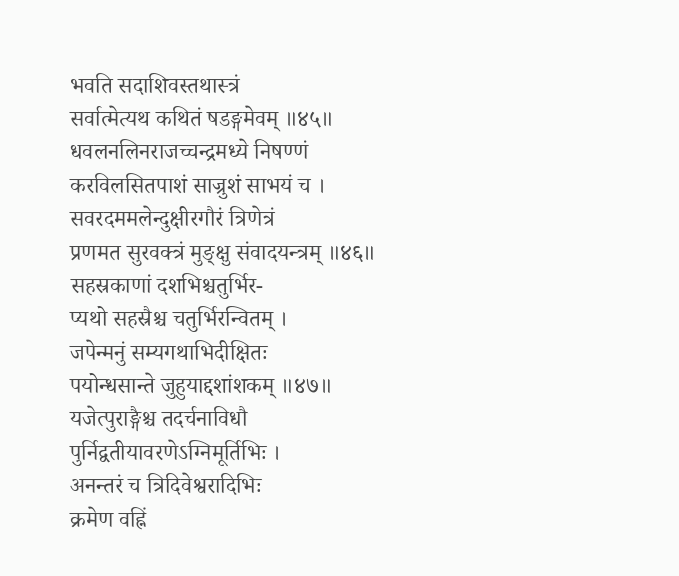भवति सदाशिवस्तथास्त्रं
सर्वात्मेत्यथ कथितं षडङ्गमेवम् ॥४५॥
धवलनलिनराजच्चन्द्रमध्ये निषण्णं
करविलसितपाशं साज्रुशं साभयं च ।
सवरदममलेन्दुक्षीरगौरं त्रिणेत्रं
प्रणमत सुरवक्त्रं मुङ्क्षु संवादयन्त्रम् ॥४६॥
सहस्रकाणां दशभिश्चतुर्भिर-
प्यथो सहस्रैश्च चतुर्भिरन्वितम् ।
जपेन्मनुं सम्यगथाभिदीक्षितः
पयोन्धसान्ते जुहुयाद्दशांशकम् ॥४७॥
यजेत्पुराङ्गैश्च तदर्चनाविधौ
पुर्निद्वतीयावरणेऽग्निमूर्तिभिः ।
अनन्तरं च त्रिदिवेश्वरादिभिः
क्रमेण वह्निं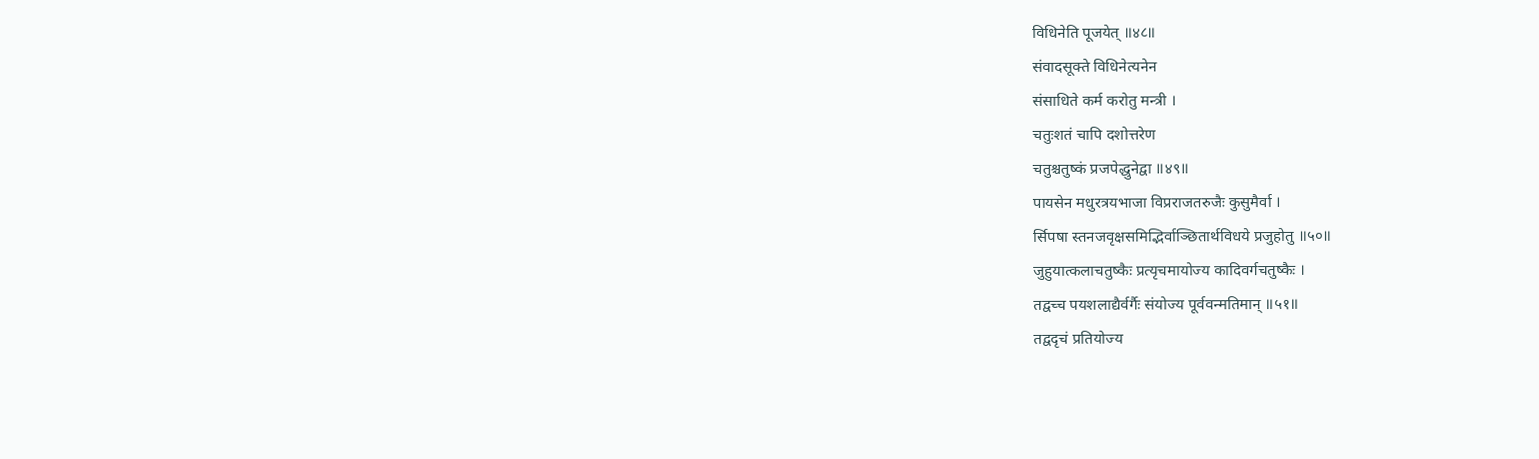विधिनेति पूजयेत् ॥४८॥
संवादसूक्ते विधिनेत्यनेन
संसाधिते कर्म करोतु मन्त्री ।
चतुःशतं चापि दशोत्तरेण
चतुश्चतुष्कं प्रजपेद्धुनेद्वा ॥४९॥
पायसेन मधुरत्रयभाजा विप्रराजतरुजैः कुसुमैर्वा ।
र्सिपषा स्तनजवृक्षसमिद्भिर्वाञ्छितार्थविधये प्रजुहोतु ॥५०॥
जुहुयात्कलाचतुष्कैः प्रत्यृचमायोज्य कादिवर्गचतुष्कैः ।
तद्वच्च पयशलाद्यैर्वर्गैः संयोज्य पूर्ववन्मतिमान् ॥५१॥
तद्वदृचं प्रतियोज्य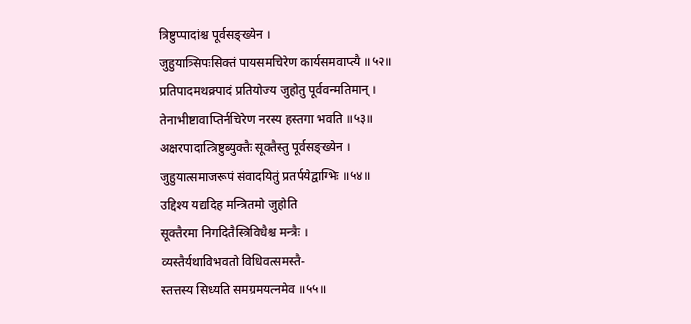त्रिष्टुप्पादांश्च पूर्वसङ्ख्येन ।
जुहुयात्र्सिपःसिक्तं पायसमचिरेण कार्यसमवाप्त्यै ॥५२॥
प्रतिपादमथक्र्पादं प्रतियोज्य जुहोतु पूर्ववन्मतिमान् ।
तेनाभीष्टावाप्तिर्नचिरेण नरस्य हस्तगा भवति ॥५३॥
अक्षरपादात्त्रिष्टुब्युक्तैः सूक्तैस्तु पूर्वसङ्ख्येन ।
जुहुयात्समाजरूपं संवादयितुं प्रतर्पयेद्वाग्भिः ॥५४॥
उद्दिश्य यद्यदिह मन्त्रितमो जुहोति
सूक्तैरमा निगदितैस्त्रिविधैश्च मन्त्रैः ।
व्यस्तैर्यथाविभवतो विधिवत्समस्तै-
स्तत्तस्य सिध्यति समग्रमयत्नमेव ॥५५॥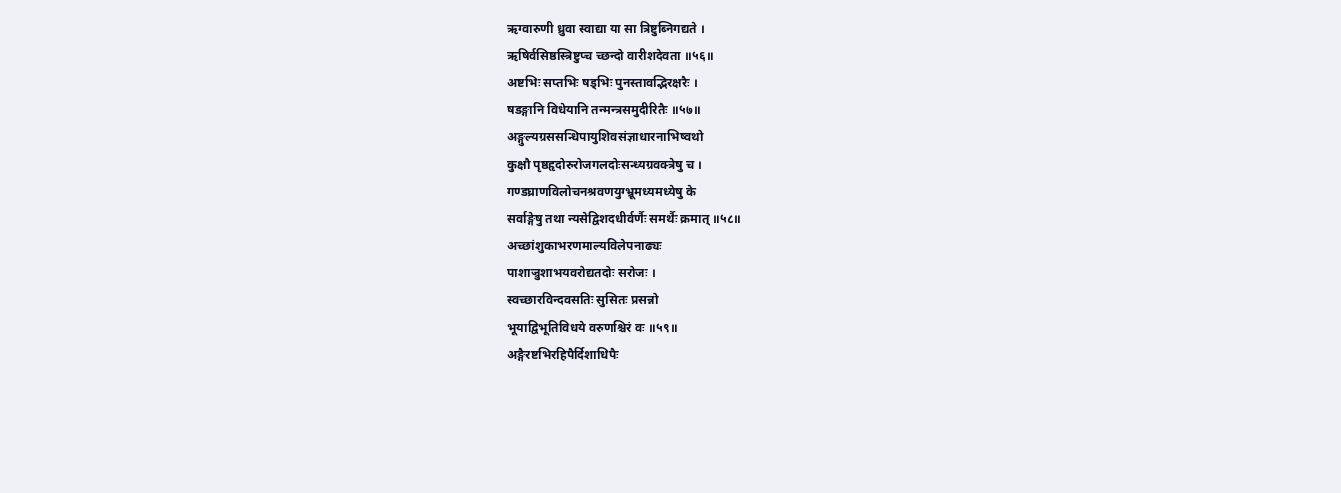ऋग्वारुणी ध्रुवा स्वाद्या या सा त्रिष्टुब्निगद्यते ।
ऋषिर्वसिष्ठस्त्रिष्टुप्च च्छन्दो वारीशदेवता ॥५६॥
अष्टभिः सप्तभिः षड्भिः पुनस्तावद्भिरक्षरैः ।
षडङ्गानि विधेयानि तन्मन्त्रसमुदीरितैः ॥५७॥
अङ्गुल्यग्रससन्धिपायुशिवसंज्ञाधारनाभिष्वथो
कुक्षौ पृष्ठहृदोरुरोजगलदोःसन्ध्यग्रवक्त्रेषु च ।
गण्डघ्राणविलोचनश्रवणयुग्भ्रूमध्यमध्येषु के
सर्वाङ्गेषु तथा न्यसेद्विशदधीर्वर्णैः समर्थैः क्रमात् ॥५८॥
अच्छांशुकाभरणमाल्यविलेपनाढ्यः
पाशाज्रुशाभयवरोद्यतदोः सरोजः ।
स्वच्छारविन्दवसतिः सुसितः प्रसन्नो
भूयाद्विभूतिविधये वरुणश्चिरं वः ॥५९॥
अङ्गैरष्टभिरहिपैर्दिशाधिपैः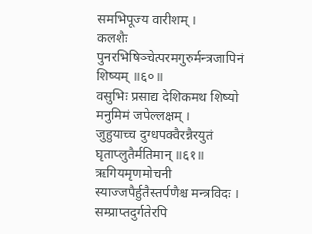समभिपूज्य वारीशम् ।
कलशैः पुनरभिषिञ्चेत्परमगुरुर्मन्त्रजापिनं शिष्यम् ॥६०॥
वसुभिः प्रसाद्य देशिकमथ शिष्यो मनुमिमं जपेल्लक्षम् ।
जुहुयाच्च दुग्धपक्वैरन्नैरयुतं घृताप्लुतैर्मतिमान् ॥६१॥
ऋगियमृणमोचनी स्याज्जपैर्हुतैस्तर्पणैश्च मन्त्रविदः ।
सम्प्राप्तदुर्गतेरपि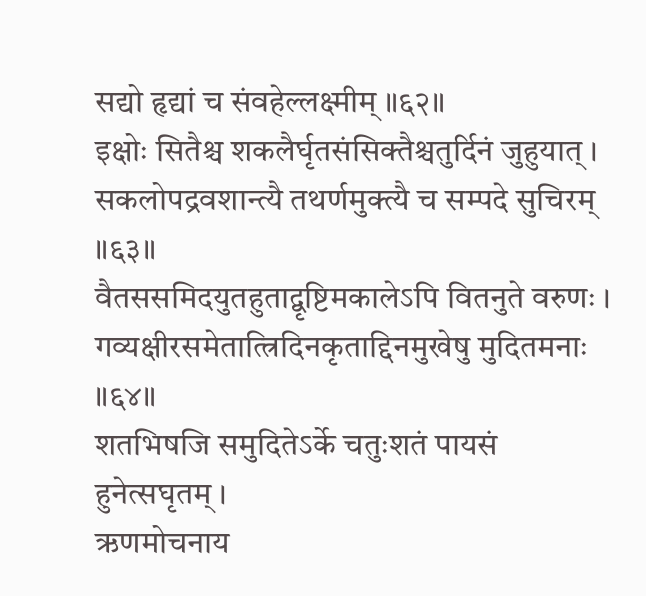सद्यो हृद्यां च संवहेल्लक्ष्मीम् ॥६२॥
इक्षोः सितैश्च शकलैर्घृतसंसिक्तैश्चतुर्दिनं जुहुयात् ।
सकलोपद्रवशान्त्यै तथर्णमुक्त्यै च सम्पदे सुचिरम् ॥६३॥
वैतससमिदयुतहुताद्वृष्टिमकालेऽपि वितनुते वरुणः ।
गव्यक्षीरसमेतात्त्रिदिनकृताद्दिनमुखेषु मुदितमनाः ॥६४॥
शतभिषजि समुदितेऽर्के चतुःशतं पायसं हुनेत्सघृतम् ।
ऋणमोचनाय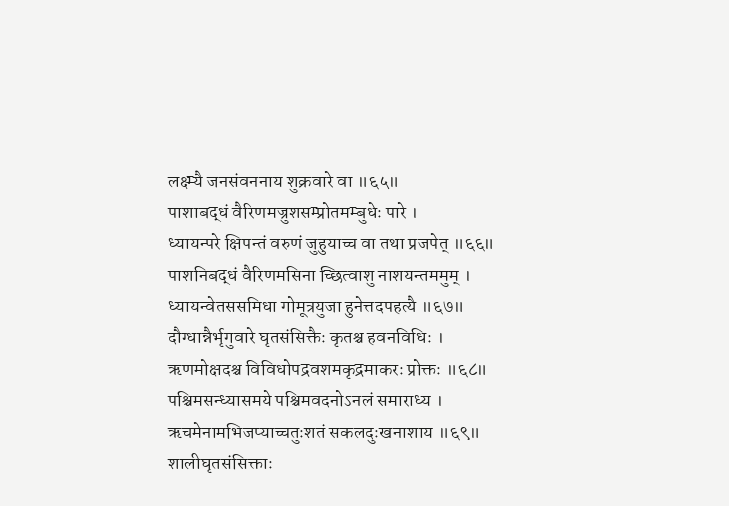लक्ष्म्यै जनसंवननाय शुक्रवारे वा ॥६५॥
पाशाबद्धं वैरिणमज्रुशसम्प्रोतमम्बुधेः पारे ।
ध्यायन्परे क्षिपन्तं वरुणं जुहुयाच्च वा तथा प्रजपेत् ॥६६॥
पाशनिबद्धं वैरिणमसिना च्छित्वाशु नाशयन्तममुम् ।
ध्यायन्वेतससमिधा गोमूत्रयुजा हुनेत्तदपहत्यै ॥६७॥
दौग्धान्नैर्भृगुवारे घृतसंसिक्तैः कृतश्च हवनविधिः ।
ऋणमोक्षदश्च विविधोपद्रवशमकृद्रमाकरः प्रोक्तः ॥६८॥
पश्चिमसन्ध्यासमये पश्चिमवदनोऽनलं समाराध्य ।
ऋचमेनामभिजप्याच्चतुःशतं सकलदुःखनाशाय ॥६९॥
शालीघृतसंसिक्ताः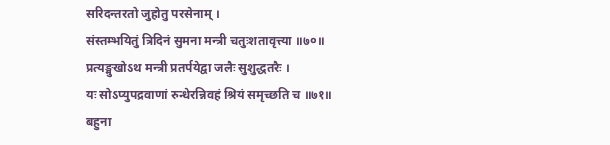सरिदन्तरतो जुहोतु परसेनाम् ।
संस्तम्भयितुं त्रिदिनं सुमना मन्त्री चतुःशतावृत्त्या ॥७०॥
प्रत्यङ्मुखोऽथ मन्त्री प्रतर्पयेद्वा जलैः सुशुद्धतरैः ।
यः सोऽप्युपद्रवाणां रुन्धेरन्निवहं श्रियं समृच्छति च ॥७१॥
बहुना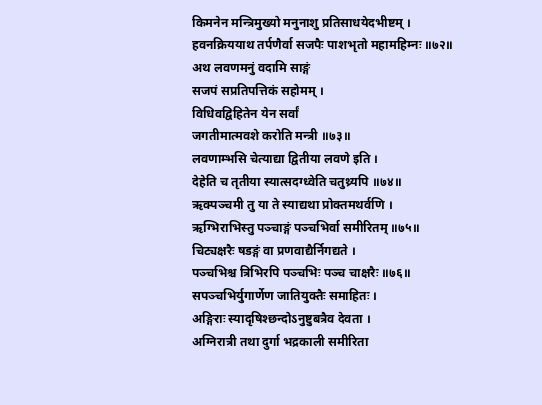किमनेन मन्त्रिमुख्यो मनुनाशु प्रतिसाधयेदभीष्टम् ।
हवनक्रिययाथ तर्पणैर्वा सजपैः पाशभृतो महामहिम्नः ॥७२॥
अथ लवणमनुं वदामि साङ्गं
सजपं सप्रतिपत्तिकं सहोमम् ।
विधिवद्विहितेन येन सर्वां
जगतीमात्मवशे करोति मन्त्री ॥७३॥
लवणाम्भसि चेत्याद्या द्वितीया लवणे इति ।
देहेति च तृतीया स्यात्सदग्ध्वेति चतुथ्र्यपि ॥७४॥
ऋक्पञ्चमी तु या ते स्याद्यथा प्रोक्तमथर्वणि ।
ऋग्भिराभिस्तु पञ्चाङ्गं पञ्चभिर्वा समीरितम् ॥७५॥
चिट्यक्षरैः षडङ्गं वा प्रणवाद्यैर्निगद्यते ।
पञ्चभिश्च त्रिभिरपि पञ्चभिः पञ्च चाक्षरैः ॥७६॥
सपञ्चभिर्युगार्णेण जातियुक्तैः समाहितः ।
अङ्गिराः स्यादृषिश्छन्दोऽनुष्टुबत्रैव देवता ।
अग्निरात्री तथा दुर्गा भद्रकाली समीरिता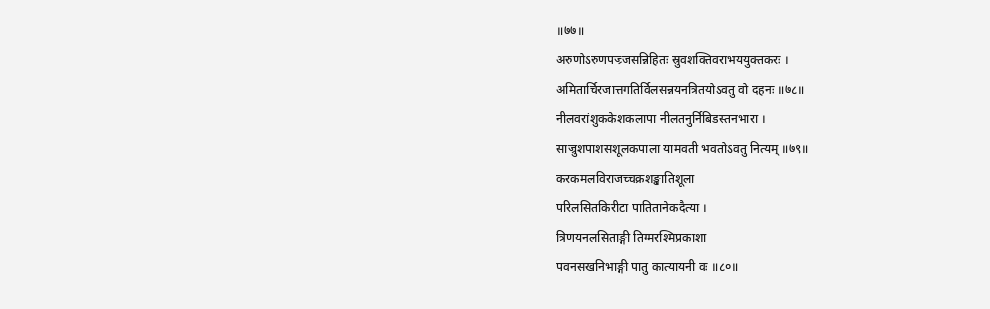॥७७॥
अरुणोऽरुणपज्र्जसन्निहितः स्रुवशक्तिवराभययुक्तकरः ।
अमितार्चिरजात्तगतिर्विलसन्नयनत्रितयोऽवतु वो दहनः ॥७८॥
नीलवरांशुककेशकलापा नीलतनुर्निबिडस्तनभारा ।
साज्रुशपाशसशूलकपाला यामवती भवतोऽवतु नित्यम् ॥७९॥
करकमलविराजच्चक्रशङ्खातिशूला
परिलसितकिरीटा पातितानेकदैत्या ।
त्रिणयनलसिताङ्गी तिग्मरश्मिप्रकाशा
पवनसखनिभाङ्गी पातु कात्यायनी वः ॥८०॥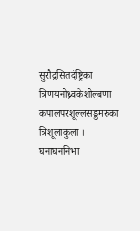सुरौद्रसितदंष्ट्रिका त्रिणयनोध्र्वकेशोल्बणा
कपालपरशूल्लसड्डमरुका त्रिशूलाकुला ।
घनाघननिभा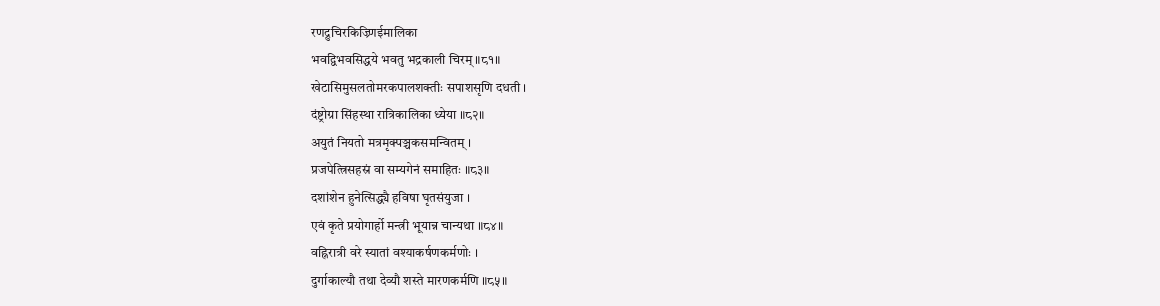रणद्रुचिरकिज्र्णिईमालिका
भवद्विभवसिद्धये भवतु भद्रकाली चिरम् ॥८१॥
खेटासिमुसलतोमरकपालशक्तीः सपाशसृणि दधती ।
दंष्ट्रोग्रा सिंहस्था रात्रिकालिका ध्येया ॥८२॥
अयुतं नियतो मत्रमृक्पञ्चकसमन्वितम् ।
प्रजपेत्त्रिसहस्रं वा सम्यगेनं समाहितः ॥८३॥
दशांशेन हुनेत्सिद्ध्यै हविषा घृतसंयुजा ।
एवं कृते प्रयोगार्हो मन्त्री भूयान्न चान्यथा ॥८४॥
वह्निरात्री वरे स्यातां वश्याकर्षणकर्मणोः ।
दुर्गाकाल्यौ तथा देव्यौ शस्ते मारणकर्मणि ॥८५॥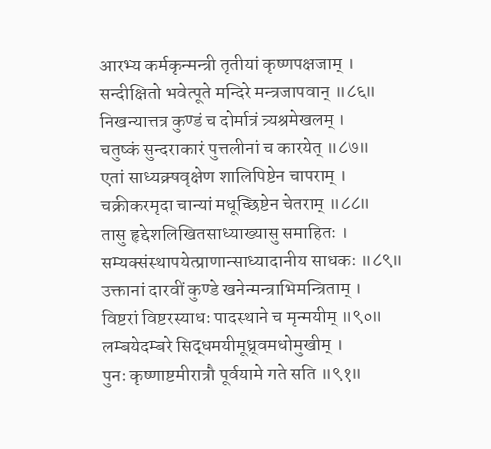आरभ्य कर्मकृन्मन्त्री तृतीयां कृष्णपक्षजाम् ।
सन्दीक्षितो भवेत्पूते मन्दिरे मन्त्रजापवान् ॥८६॥
निखन्यात्तत्र कुण्डं च दोर्मात्रं त्र्यश्रमेखलम् ।
चतुष्कं सुन्दराकारं पुत्तलीनां च कारयेत् ॥८७॥
एतां साध्यक्र्षवृक्षेण शालिपिष्टेन चापराम् ।
चक्रीकरमृदा चान्यां मधूच्छिष्टेन चेतराम् ॥८८॥
तासु हृद्देशलिखितसाध्याख्यासु समाहितः ।
सम्यक्संस्थापयेत्प्राणान्साध्यादानीय साधकः ॥८९॥
उक्तानां दारवीं कुण्डे खनेन्मन्त्राभिमन्त्रिताम् ।
विष्टरां विष्टरस्याधः पादस्थाने च मृन्मयीम् ॥९०॥
लम्बयेदम्बरे सिद्धमयीमूध्र्वमधोमुखीम् ।
पुनः कृष्णाष्टमीरात्रौ पूर्वयामे गते सति ॥९१॥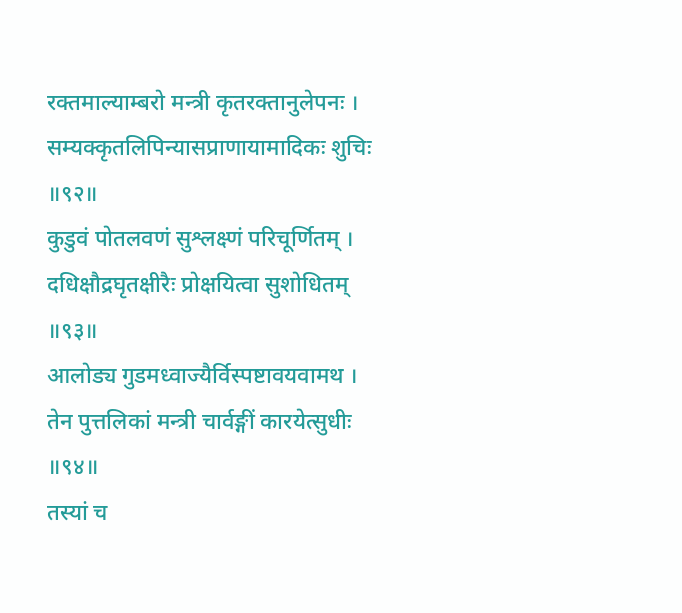रक्तमाल्याम्बरो मन्त्री कृतरक्तानुलेपनः ।
सम्यक्कृतलिपिन्यासप्राणायामादिकः शुचिः ॥९२॥
कुडुवं पोतलवणं सुश्लक्ष्णं परिचूर्णितम् ।
दधिक्षौद्रघृतक्षीरैः प्रोक्षयित्वा सुशोधितम् ॥९३॥
आलोड्य गुडमध्वाज्यैर्विस्पष्टावयवामथ ।
तेन पुत्तलिकां मन्त्री चार्वङ्गीं कारयेत्सुधीः ॥९४॥
तस्यां च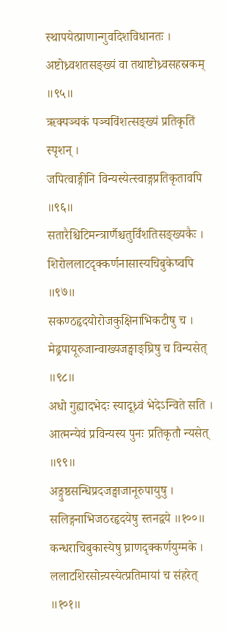स्थापयेत्प्राणान्गुर्वादेशविधानतः ।
अष्टोध्र्वशतसङ्ख्यं वा तथाष्टोध्र्वसहस्रकम् ॥९५॥
ऋक्पञ्चकं पञ्चविंशत्सङ्ख्यं प्रतिकृतिं स्पृशन् ।
जपित्वाङ्गीनि विन्यस्येत्स्वाङ्गप्रतिकृतावपि ॥९६॥
सतारैश्चिटिमन्त्रार्णैश्चतुर्विंशतिसङ्ख्यकैः ।
शिरोललाटदृक्कर्णनासास्यचिबुकेष्वपि ॥९७॥
सकण्ठहृदयोरोजकुक्षिनाभिकटीषु च ।
मेढ्रपायूरुजान्वाख्यजङ्घाङ्घ्रिषु च विन्यसेत् ॥९८॥
अधो गुह्यादभेदः स्यादूध्र्वं भेदेऽन्विते सति ।
आत्मन्येवं प्रविन्यस्य पुनः प्रतिकृतौ न्यसेत् ॥९९॥
अङ्गुष्ठसन्धिप्रदजङ्घाजानूरुपायुषु ।
सलिङ्गनाभिजठरहृदयेषु स्तनद्वये ॥१००॥
कन्धराचिबुकास्येषु घ्राणदृक्कर्णयुग्मके ।
ललाटशिरसोन्र्यस्येत्प्रतिमायां च संहरेत् ॥१०१॥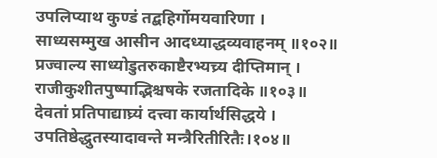उपलिप्याथ कुण्डं तद्बहिर्गोमयवारिणा ।
साध्यसम्मुख आसीन आदध्याद्धव्यवाहनम् ॥१०२॥
प्रज्वाल्य साध्योडुतरुकाष्टैरभ्यच्र्य दीप्तिमान् ।
राजीकुशीतपुष्पाद्भिश्चषके रजतादिके ॥१०३॥
देवतां प्रतिपाद्याघ्र्यं दत्त्वा कार्यार्थसिद्धये ।
उपतिष्ठेद्धुतस्यादावन्ते मन्त्रैरितीरितैः।१०४॥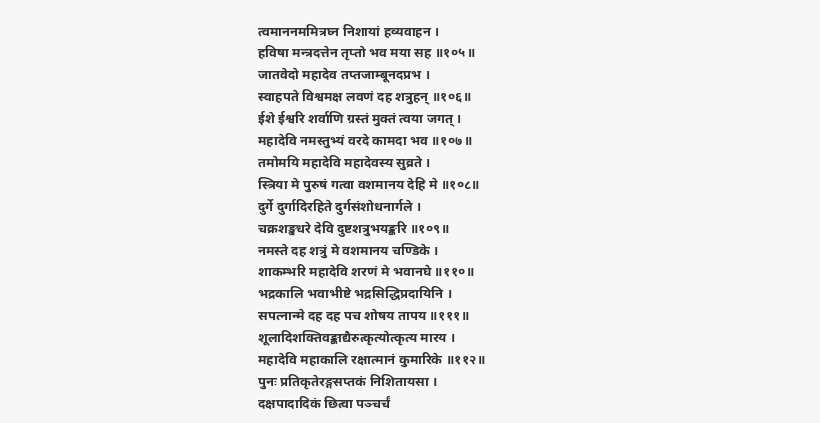त्वमाननममित्रघ्न निशायां हव्यवाहन ।
हविषा मन्त्रदत्तेन तृप्तो भव मया सह ॥१०५॥
जातवेदो महादेव तप्तजाम्बूनदप्रभ ।
स्वाहपते विश्वमक्ष लवणं दह शत्रुहन् ॥१०६॥
ईशे ईश्वरि शर्वाणि ग्रस्तं मुक्तं त्वया जगत् ।
महादेवि नमस्तुभ्यं वरदे कामदा भव ॥१०७॥
तमोमयि महादेवि महादेवस्य सुव्रते ।
स्त्रिया मे पुरुषं गत्वा वशमानय देहि मे ॥१०८॥
दुर्गे दुर्गादिरहिते दुर्गसंशोधनार्गले ।
चक्रशङ्खधरे देवि दुष्टशत्रुभयङ्करि ॥१०९॥
नमस्ते दह शत्रुं मे वशमानय चण्डिके ।
शाकम्भरि महादेवि शरणं मे भवानघे ॥११०॥
भद्रकालि भवाभीष्टे भद्रसिद्धिप्रदायिनि ।
सपत्नान्मे दह दह पच शोषय तापय ॥१११॥
शूलादिशक्तिवङ्काद्यैरुत्कृत्योत्कृत्य मारय ।
महादेवि महाकालि रक्षात्मानं कुमारिके ॥११२॥
पुनः प्रतिकृतेरङ्गसप्तकं निशितायसा ।
दक्षपादादिकं छित्वा पञ्चर्चं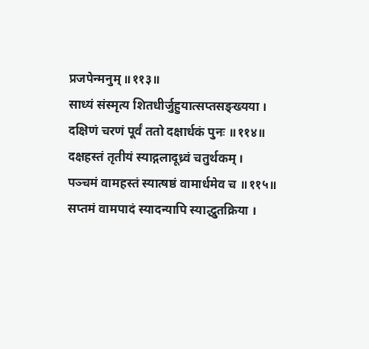प्रजपेन्मनुम् ॥११३॥
साध्यं संस्मृत्य शितधीर्जुहुयात्सप्तसङ्ख्यया ।
दक्षिणं चरणं पूर्वं ततो दक्षार्धकं पुनः ॥११४॥
दक्षहस्तं तृतीयं स्याद्गलादूध्र्वं चतुर्थकम् ।
पञ्चमं वामहस्तं स्यात्षष्ठं वामार्धमेव च ॥११५॥
सप्तमं वामपादं स्यादन्यापि स्याद्धुतक्रिया ।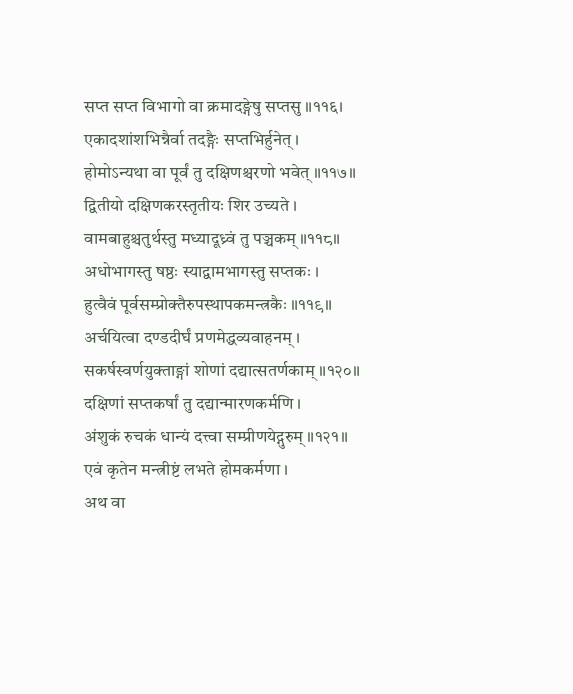सप्त सप्त विभागो वा क्रमादङ्गेषु सप्तसु ॥११६।
एकादशांशभिन्नैर्वा तदङ्गैः सप्तभिर्हुनेत् ।
होमोऽन्यथा वा पूर्वं तु दक्षिणश्चरणो भवेत् ॥११७॥
द्वितीयो दक्षिणकरस्तृतीयः शिर उच्यते ।
वामबाहुश्चतुर्थस्तु मध्यादूध्र्वं तु पञ्चकम् ॥११८॥
अधोभागस्तु षष्ठः स्याद्वामभागस्तु सप्तकः ।
हुत्वैवं पूर्वसम्प्रोक्तैरुपस्थापकमन्त्रकैः ॥११९॥
अर्चयित्वा दण्डदीर्घं प्रणमेद्धव्यवाहनम् ।
सकर्षस्वर्णयुक्ताङ्गां शोणां दद्यात्सतर्णकाम् ॥१२०॥
दक्षिणां सप्तकर्षां तु दद्यान्मारणकर्मणि ।
अंशुकं रुचकं धान्यं दत्त्वा सम्प्रीणयेद्गुरुम् ॥१२१॥
एवं कृतेन मन्त्रीष्टं लभते होमकर्मणा ।
अथ वा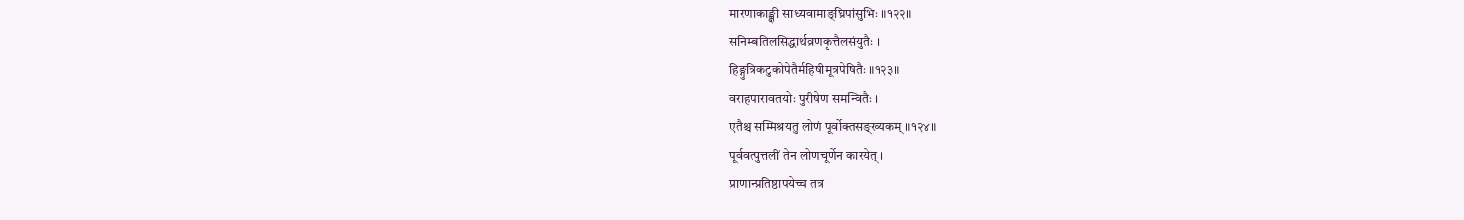मारणाकाङ्क्षी साध्यवामाङ्घ्रिपांसुभिः ॥१२२॥
सनिम्बतिलसिद्धार्थव्रणकृत्तैलसंयुतैः ।
हिङ्गुत्रिकटुकोपेतैर्महिषीमूत्रपेषितैः ॥१२३॥
वराहपारावतयोः पुरीषेण समन्वितैः ।
एतैश्च सम्मिश्रयतु लोणं पूर्वोक्तसङ्ख्यकम् ॥१२४॥
पूर्ववत्पुत्तलीं तेन लोणचूर्णेन कारयेत् ।
प्राणान्प्रतिष्ठापयेच्च तत्र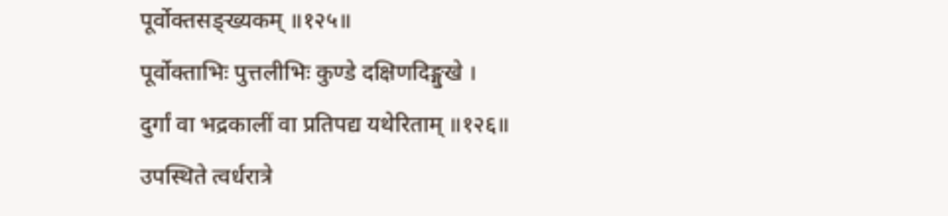पूर्वोक्तसङ्ख्यकम् ॥१२५॥
पूर्वोक्ताभिः पुत्तलीभिः कुण्डे दक्षिणदिङ्मुखे ।
दुर्गां वा भद्रकालीं वा प्रतिपद्य यथेरिताम् ॥१२६॥
उपस्थिते त्वर्धरात्रे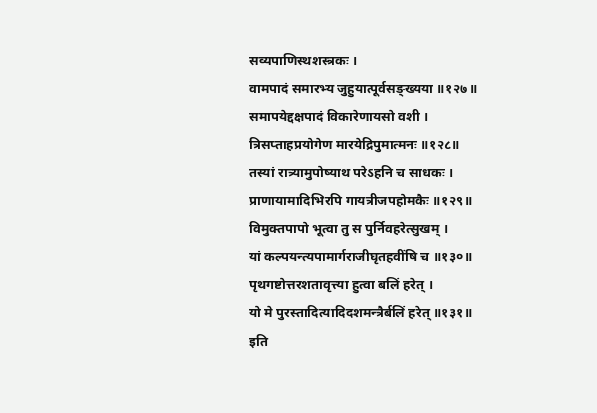सव्यपाणिस्थशस्त्रकः ।
वामपादं समारभ्य जुहुयात्पूर्वसङ्ख्यया ॥१२७॥
समापयेद्दक्षपादं विकारेणायसो वशी ।
त्रिसप्ताहप्रयोगेण मारयेद्रिपुमात्मनः ॥१२८॥
तस्यां रात्र्यामुपोष्याथ परेऽहनि च साधकः ।
प्राणायामादिभिरपि गायत्रीजपहोमकैः ॥१२९॥
विमुक्तपापो भूत्वा तु स पुर्निवहरेत्सुखम् ।
यां कल्पयन्त्यपामार्गराजीघृतहवींषि च ॥१३०॥
पृथगष्टोत्तरशतावृत्त्या हुत्वा बलिं हरेत् ।
यो मे पुरस्तादित्यादिदशमन्त्रैर्बलिं हरेत् ॥१३१॥
इति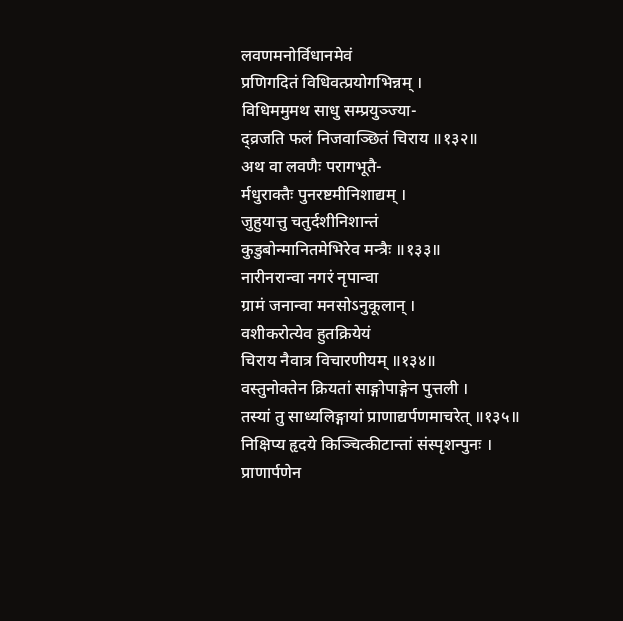लवणमनोर्विधानमेवं
प्रणिगदितं विधिवत्प्रयोगभिन्नम् ।
विधिममुमथ साधु सम्प्रयुञ्ज्या-
द्व्रजति फलं निजवाञ्छितं चिराय ॥१३२॥
अथ वा लवणैः परागभूतै-
र्मधुराक्तैः पुनरष्टमीनिशाद्यम् ।
जुहुयात्तु चतुर्दशीनिशान्तं
कुडुबोन्मानितमेभिरेव मन्त्रैः ॥१३३॥
नारीनरान्वा नगरं नृपान्वा
ग्रामं जनान्वा मनसोऽनुकूलान् ।
वशीकरोत्येव हुतक्रियेयं
चिराय नैवात्र विचारणीयम् ॥१३४॥
वस्तुनोक्तेन क्रियतां साङ्गोपाङ्गेन पुत्तली ।
तस्यां तु साध्यलिङ्गायां प्राणाद्यर्पणमाचरेत् ॥१३५॥
निक्षिप्य हृदये किञ्चित्कीटान्तां संस्पृशन्पुनः ।
प्राणार्पणेन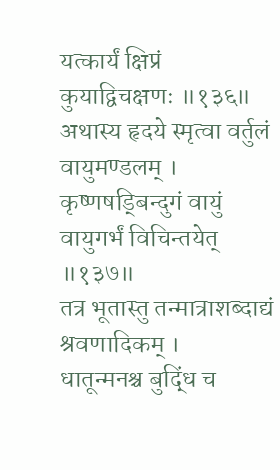यत्कार्यं क्षिप्रं कुयाद्विचक्षणः ॥१३६॥
अथास्य हृदये स्मृत्वा वर्तुलं वायुमण्डलम् ।
कृष्णषड्बिन्दुगं वायुं वायुगर्भं विचिन्तयेत् ॥१३७॥
तत्र भूतास्तु तन्मात्राशब्दाद्यं श्रवणादिकम् ।
धातून्मनश्च बुद्धिं च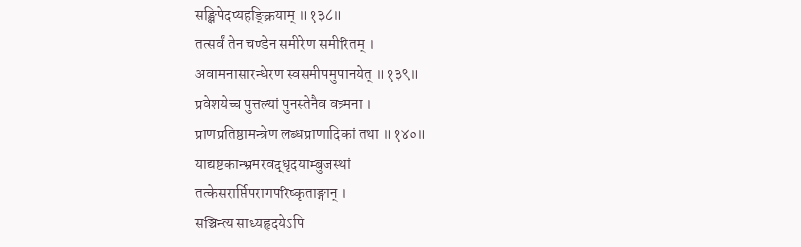सङ्क्षिपेदप्यहङ्क्रियाम् ॥१३८॥
तत्सर्वं तेन चण्डेन समीरेण समीरितम् ।
अवामनासारन्धेरण स्वसमीपमुपानयेत् ॥१३९॥
प्रवेशयेच्च पुत्तल्यां पुनस्तेनैव वत्र्मना ।
प्राणप्रतिष्ठामन्त्रेण लब्धप्राणादिकां तथा ॥१४०॥
याद्यष्टकान्भ्रमरवद्धृदयाम्बुजस्थां
तत्केसरार्प्तिपरागपरिष्कृताङ्गान् ।
सञ्चिन्त्य साध्यहृदयेऽपि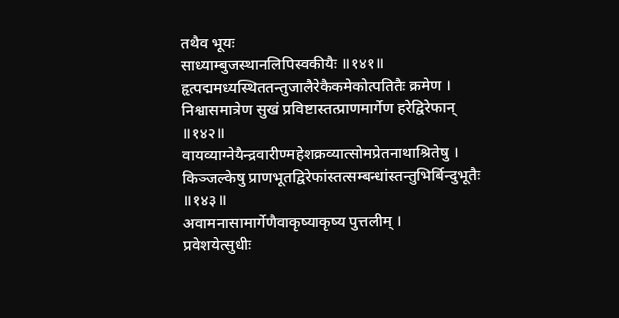तथैव भूयः
साध्याम्बुजस्थानलिपिस्वकीयैः ॥१४१॥
हृत्पद्ममध्यस्थिततन्तुजालैरेकैकमेकोत्पतितैः क्रमेण ।
निश्वासमात्रेण सुखं प्रविष्टास्तत्प्राणमार्गेण हरेद्विरेफान् ॥१४२॥
वायव्याग्नेयैन्द्रवारीण्महेशक्रव्यात्सोमप्रेतनाथाश्रितेषु ।
किञ्जल्केषु प्राणभूतद्विरेफांस्तत्सम्बन्धांस्तन्तुभिर्बिन्दुभूतैः ॥१४३॥
अवामनासामार्गेणैवाकृष्याकृष्य पुत्तलीम् ।
प्रवेशयेत्सुधीः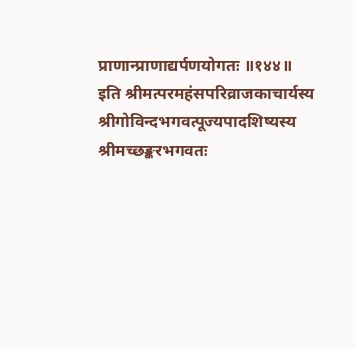प्राणान्प्राणाद्यर्पणयोगतः ॥१४४॥
इति श्रीमत्परमहंसपरिव्राजकाचार्यस्य
श्रीगोविन्दभगवत्पूज्यपादशिष्यस्य श्रीमच्छङ्करभगवतः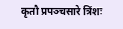कृतौ प्रपञ्चसारे त्रिंशः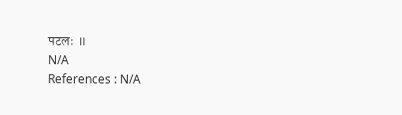पटलः ॥
N/A
References : N/A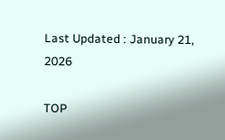Last Updated : January 21, 2026

TOP